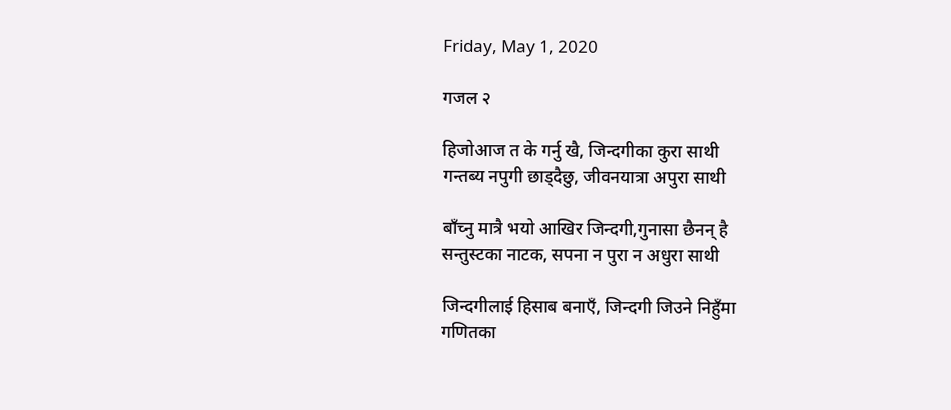Friday, May 1, 2020

गजल २

हिजोआज त के गर्नु खै, जिन्दगीका कुरा साथी
गन्तब्य नपुगी छाड्दैछु, जीवनयात्रा अपुरा साथी

बाँच्नु मात्रै भयो आखिर जिन्दगी,गुनासा छैनन् है
सन्तुस्टका नाटक, सपना न पुरा न अधुरा साथी

जिन्दगीलाई हिसाब बनाएँ, जिन्दगी जिउने निहुँमा
गणितका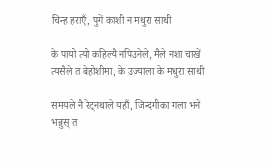चिन्ह हराएँ, पुगें काशी न मथुरा साथी

के पायो त्यो कहिल्यै नपिउनेले, मैले नशा चाखें
त्यसैले त बेहोशीमा, के उज्याला के मधुरा साथी

समयले नै रेट्नथाले यहाँ, जिन्दगीका गला भने
भन्नुस् त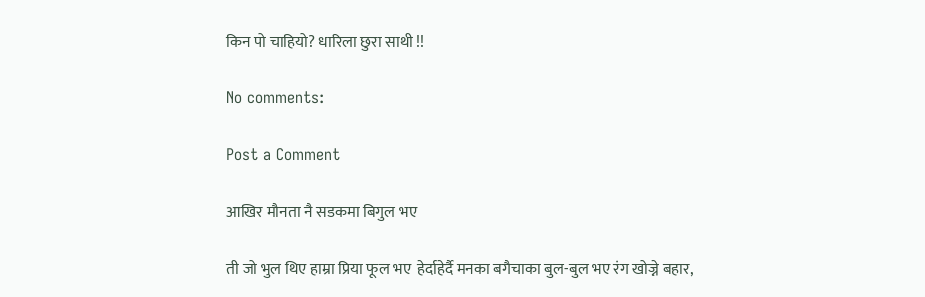किन पो चाहियो? धारिला छुरा साथी !!

No comments:

Post a Comment

आखिर मौनता नै सडकमा बिगुल भए

ती जो भुल थिए हाम्रा प्रिया फूल भए  हेर्दाहेर्दै मनका बगैचाका बुल-बुल भए रंग खोज्ने बहार,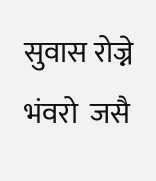सुवास रोज्ने भंवरो  जसै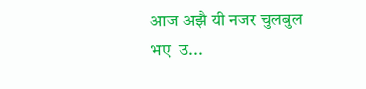आज अझै यी नजर चुलबुल भए  उ...